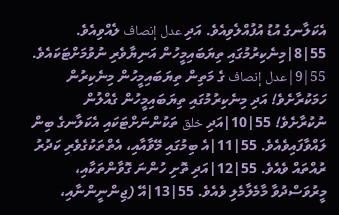އެކަލާނގެ އުޑު އުފުއްލެވިއެވެ. އަދި عدل إنصاف ލެއްވިއެވެ. 55|8|މިނެކިރުމުގައި ތިޔަބައިމީހުން އަނިޔާވެރި ނުވުމަށްޓަކައެވެ. 55|9|عدل إنصاف ގެ މަތިން ތިޔަބައިމީހުން މިނެކިރުން ހަމަކުރާށެވެ! އަދި މިނެކިރުމުގައި ތިޔަބައިމީހުން ގެއްލުން ނުކުރާށެވެ! 55|10|އަދި خلق ތަކުންނަށްޓަކައި އެކަލާނގެ ބިން ލައްވާފައިވެއެވެ. 55|11|އެ ބިމުގައި މޭވާއާއި، އެތްތަކުގެވެރި ކަދުރު ރުއްތައް ވެއެވެ. 55|12|އަދި ތޮށި ހުންނަ ގޮވާންތަކާއި، މީރުވަސްދުވާ މާމެލާމެލި ވެއެވެ. 55|13|އޭ (ޖިންނީންނާއި،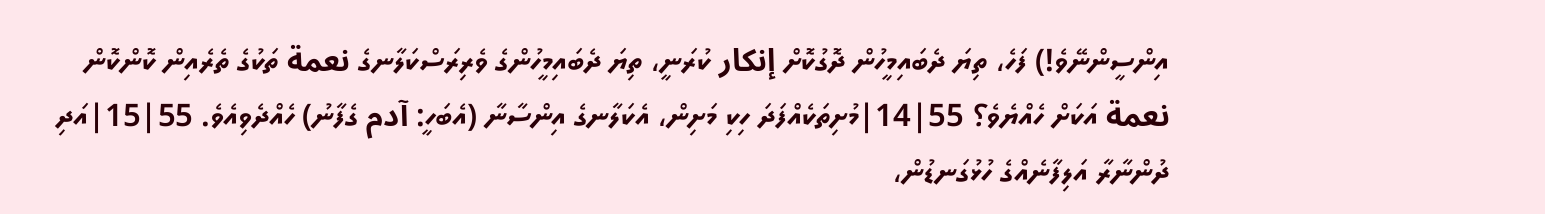އިންސީންނޭވެ!) ފަހެ، ތިޔަ ދެބައިމީހުން ދޮގުކޮށް إنكار ކުރަނީ، ތިޔަ ދެބައިމީހުންގެ ވެރިރަސްކަލާނގެ نعمة ތަކުގެ ތެރެއިން ކޮންކޮން نعمة އަކަށް ހެއްޔެވެ؟ 55|14|މުށިތަކެއްފަދަ ހިކި މަށިން، އެކަލާނގެ އިންސާނާ (އެބަހީ: آدم ގެފާނު) ހެއްދެވިއެވެ. 55|15|އަދި ދުންނާރާ އަލިފާނެއްގެ ހުޅުގަނޑުން،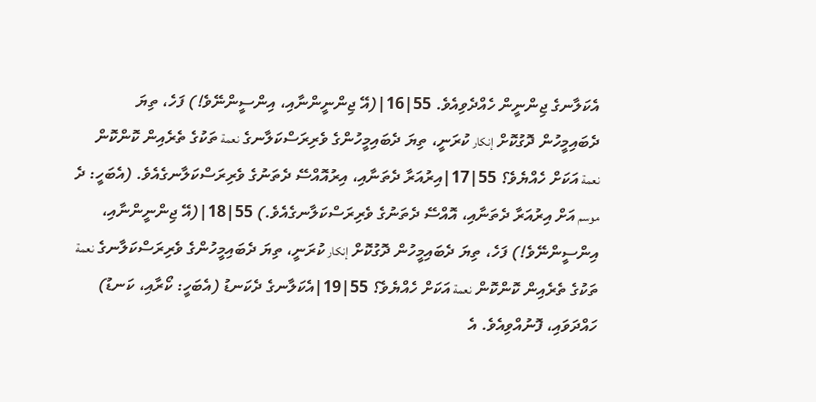އެކަލާނގެ ޖިންނީން ހެއްދެވިއެވެ. 55|16|(އޭ ޖިންނީންނާއި، އިންސީންނޭވެ!) ފަހެ، ތިޔަ ދެބައިމީހުން ދޮގުކޮށް إنكار ކުރަނީ، ތިޔަ ދެބައިމީހުންގެ ވެރިރަސްކަލާނގެ نعمة ތަކުގެ ތެރެއިން ކޮންކޮން نعمة އަކަށް ހެއްޔެވެ؟ 55|17|އިރުއަރާ ދެތަނާއި، އިރުއޮއްސޭ ދެތަނުގެ ވެރިރަސްކަލާނގެއެވެ. (އެބަހީ: ދެ موسم އަށް އިރުއަރާ ދެތަނާއި، އޮއްސޭ ދެތަނުގެ ވެރިރަސްކަލާނގެއެވެ.) 55|18|(އޭ ޖިންނީންނާއި، އިންސީންނޭވެ!) ފަހެ، ތިޔަ ދެބައިމީހުން ދޮގުކޮށް إنكار ކުރަނީ، ތިޔަ ދެބައިމީހުންގެ ވެރިރަސްކަލާނގެ نعمة ތަކުގެ ތެރެއިން ކޮންކޮން نعمة އަކަށް ހެއްޔެވެ؟ 55|19|އެކަލާނގެ ދެކަނޑު (އެބަހީ: ކޯރާއި، ކަނޑު) ހައްދަވައި، ފޮނުއްވިއެވެ. އެ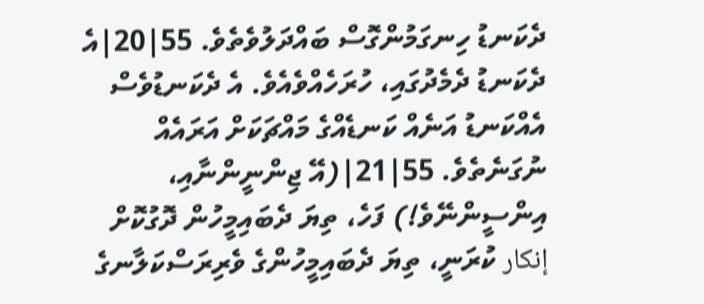ދެކަނޑު ހިނގަމުންގޮސް ބައްދަލުވެތެވެ. 55|20|އެ ދެކަނޑު ދެމެދުގައި، ހުރަހެއްވެއެވެ. އެ ދެކަނޑުވެސް އެއްކަނޑު އަނެއް ކަނޑެއްގެ މައްޗަކަށް އަރައެއް ނުގަނެތެވެ. 55|21|(އޭ ޖިންނީންނާއި، އިންސީންނޭވެ!) ފަހެ، ތިޔަ ދެބައިމީހުން ދޮގުކޮށް إنكار ކުރަނީ، ތިޔަ ދެބައިމީހުންގެ ވެރިރަސްކަލާނގެ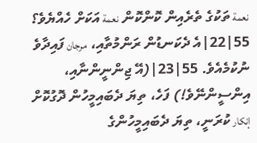نعمة ތަކުގެ ތެރެއިން ކޮންކޮން نعمة އަކަށް ހެއްޔެވެ؟ 55|22|އެ ދެކަނޑުން ރަންމުތާއި، مرجان ފައިދާވެ ނުކުމެއެވެ. 55|23|(އޭ ޖިންނީންނާއި، އިންސީންނޭވެ!) ފަހެ، ތިޔަ ދެބައިމީހުން ދޮގުކޮށް إنكار ކުރަނީ، ތިޔަ ދެބައިމީހުންގެ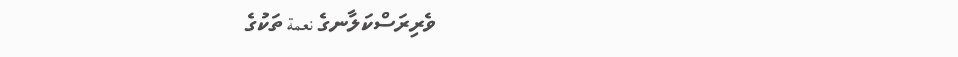ވެރިރަސްކަލާނގެ نعمة ތަކުގެ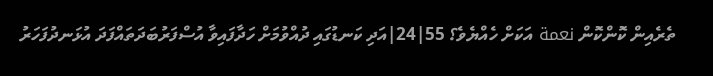ތެރެއިން ކޮންކޮން نعمة އަކަށް ހެއްޔެވެ؟ 55|24|އަދި ކަނޑުގައި ދުއްވުމަށް ހަދާފައިވާ އުސްފަރުބަދަތައްފަދަ އުޅަނދުފަހަރު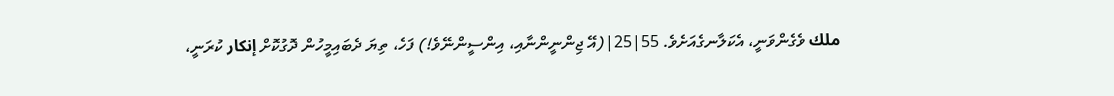ملك ވެގެންވަނީ، އެކަލާނގެއަށެވެ. 55|25|(އޭ ޖިންނީންނާއި، އިންސީންނޭވެ!) ފަހެ، ތިޔަ ދެބައިމީހުން ދޮގުކޮށް إنكار ކުރަނީ،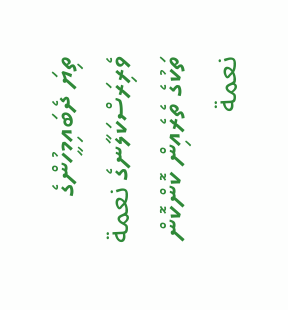ތިޔަ ދެބައިމީހުންގެ ވެރިރަސްކަލާނގެ نعمة ތަކުގެ ތެރެއިން ކޮންކޮން نعمة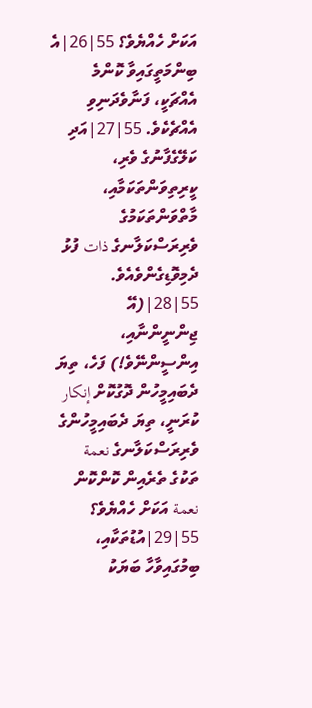އަކަށް ހެއްޔެވެ؟ 55|26|އެ ބިންމަތީގައިވާ ކޮންމެ އެއްޗަކީ، ފަނާވެދަނިވި އެއްޗެކެވެ. 55|27|އަދި ކަލޭގެފާނުގެ ވެރި، ކީރިތިވަންތަކަމާއި، މާތްވަންތަކަމުގެ ވެރިރަސްކަލާނގެ ذات ފުޅު ދެމިވޮޑިގެންވެއެވެ. 55|28|(އޭ ޖިންނީންނާއި، އިންސީންނޭވެ!) ފަހެ، ތިޔަ ދެބައިމީހުން ދޮގުކޮށް إنكار ކުރަނީ، ތިޔަ ދެބައިމީހުންގެ ވެރިރަސްކަލާނގެ نعمة ތަކުގެ ތެރެއިން ކޮންކޮން نعمة އަކަށް ހެއްޔެވެ؟ 55|29|އުޑުތަކާއި، ބިމުގައިވާހާ ބަޔަކު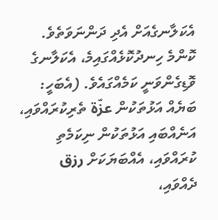އެކަލާނގެއަށް އެދި ދަންނަވަތެވެ. ކޮންމެ ހިނދުކޮޅެއްގައިމެ، އެކަލާނގެ ވޮޑިގެންވަނީ ކަމެއްގައެވެ. (އެބަހީ: ބަޔެއް އަޅުތަކުން عزّة ތެރިކުރައްވައި، އަނެއްބައި އަޅުތަކުން ނިކަމެތި ކުރައްވައި، އެއްބަޔަކަށް رزق ދެއްވައި،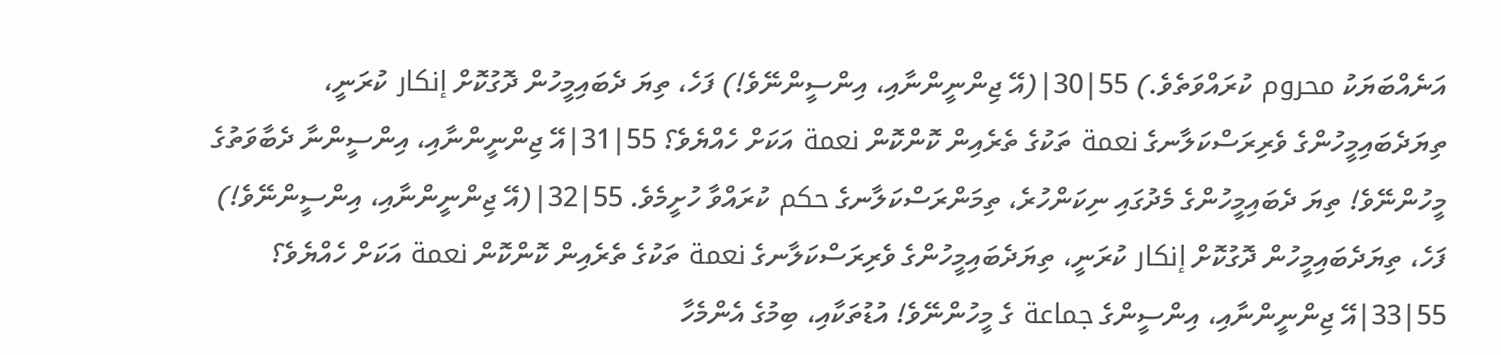އަނެއްބަޔަކު محروم ކުރައްވަތެވެ.) 55|30|(އޭ ޖިންނީންނާއި، އިންސީންނޭވެ!) ފަހެ، ތިޔަ ދެބައިމީހުން ދޮގުކޮށް إنكار ކުރަނީ، ތިޔަދެބައިމީހުންގެ ވެރިރަސްކަލާނގެ نعمة ތަކުގެ ތެރެއިން ކޮންކޮން نعمة އަކަށް ހެއްޔެވެ؟ 55|31|އޭ ޖިންނީންނާއި، އިންސީންނާ ދެބާވަތުގެ މީހުންނޭވެ! ތިޔަ ދެބައިމީހުންގެ މެދުގައި ނިކަންހުރެ، ތިމަންރަސްކަލާނގެ حكم ކުރައްވާ ހުށީމެވެ. 55|32|(އޭ ޖިންނީންނާއި، އިންސީންނޭވެ!) ފަހެ، ތިޔަދެބައިމީހުން ދޮގުކޮށް إنكار ކުރަނީ، ތިޔަދެބައިމީހުންގެ ވެރިރަސްކަލާނގެ نعمة ތަކުގެ ތެރެއިން ކޮންކޮން نعمة އަކަށް ހެއްޔެވެ؟ 55|33|އޭ ޖިންނީންނާއި، އިންސީންގެ جماعة ގެ މީހުންނޭވެ! އުޑުތަކާއި، ބިމުގެ އެންމެހާ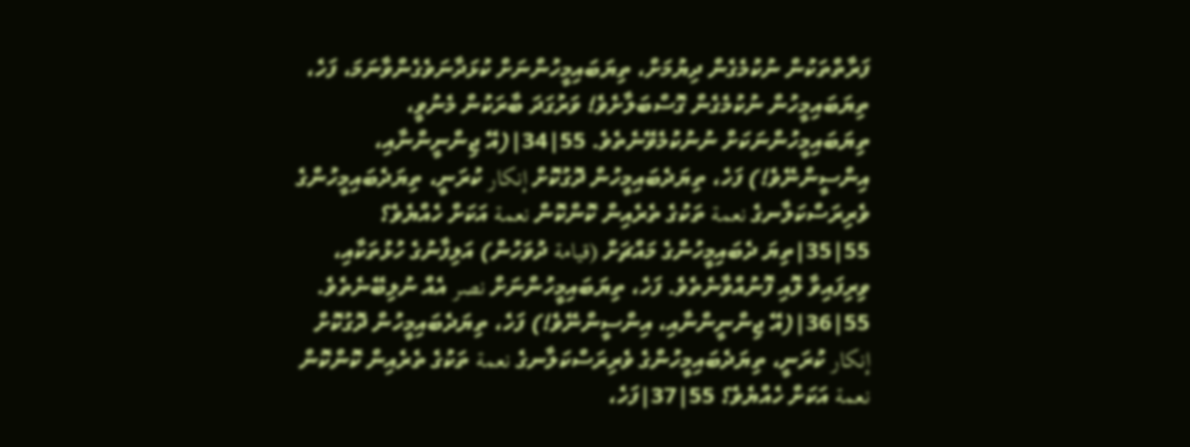ފަރާތްތަކުން ނުކުމެގެން ދިޔުމަށް، ތިޔަބައިމީހުންނަށް ކުޅަދާނަވެގެންވާނަމަ، ފަހެ، ތިޔަބައިމީހުން ނުކުމެގެން ގޮސްބަލާށެވެ! ވަރުގަދަ ބާރަކުން މެނުވީ، ތިޔަބައިމީހުންނަކަށް ނުނުކުމެވޭނެތެވެ. 55|34|(އޭ ޖިންނީންނާއި، އިންސީންނޭވެ!) ފަހެ، ތިޔަދެބައިމީހުން ދޮގުކޮށް إنكار ކުރަނީ، ތިޔަދެބައިމީހުންގެ ވެރިރަސްކަލާނގެ نعمة ތަކުގެ ތެރެއިން ކޮންކޮން نعمة އަކަށް ހެއްޔެވެ؟ 55|35|ތިޔަ ދެބައިމީހުންގެ މައްޗަށް (قيامة ދުވަހުން) އަލިފާނުގެ ހުޅުތަކާއި، ވިރިފައިވާ ލޮއި ފޮނުއްވާނެތެވެ. ފަހެ، ތިޔަބައިމީހުންނަށް نصر އެއް ނުލިބޭނެތެވެ. 55|36|(އޭ ޖިންނީންނާއި، އިންސީންނޭވެ!) ފަހެ، ތިޔަދެބައިމީހުން ދޮގުކޮށް إنكار ކުރަނީ، ތިޔަދެބައިމީހުންގެ ވެރިރަސްކަލާނގެ نعمة ތަކުގެ ތެރެއިން ކޮންކޮން نعمة އަކަށް ހެއްޔެވެ؟ 55|37|ފަހެ،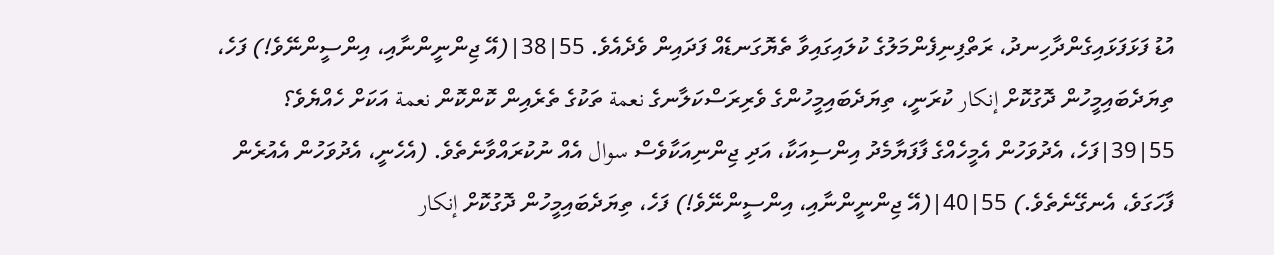އުޑު ފަޅަފަޅައިގެންދާހިނދު، ރަތްފިނިފެންމަލުގެ ކުލައިގައިވާ ތެޔޮގަނޑެއް ފަދައިން ވެދެއެވެ. 55|38|(އޭ ޖިންނީންނާއި، އިންސީންނޭވެ!) ފަހެ، ތިޔަދެބައިމީހުން ދޮގުކޮށް إنكار ކުރަނީ، ތިޔަދެބައިމީހުންގެ ވެރިރަސްކަލާނގެ نعمة ތަކުގެ ތެރެއިން ކޮންކޮން نعمة އަކަށް ހެއްޔެވެ؟ 55|39|ފަހެ، އެދުވަހުން އެމީހެއްގެ ފާފަޔާމެދު އިންސިއަކާ، އަދި ޖިންނިއަކާވެސް سوال އެއް ނުކުރައްވާނެތެވެ. (އެހެނީ، އެދުވަހުން އެއުރެން ފާހަގަވެ، އެނގޭނެތެވެ.) 55|40|(އޭ ޖިންނީންނާއި، އިންސީންނޭވެ!) ފަހެ، ތިޔަދެބައިމީހުން ދޮގުކޮށް إنكار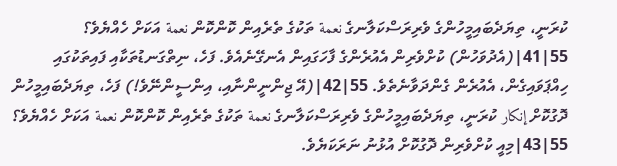ކުރަނީ، ތިޔަދެބައިމީހުންގެ ވެރިރަސްކަލާނގެ نعمة ތަކުގެ ތެރެއިން ކޮންކޮން نعمة އަކަށް ހެއްޔެވެ؟ 55|41|(އެދުވަހުން) ކުށްވެރިން އެއުރެންގެ ފާހަގައިން އެނގޭނެއެވެ. ފަހެ، ނިތްގަނޑުތަކާއި ފައިތަކުގައި ހިއްޕަވައިގެން، އެއުރެން ގެންދަވާނެތެވެ. 55|42|(އޭ ޖިންނީންނާއި، އިންސީންނޭވެ!) ފަހެ، ތިޔަދެބައިމީހުން ދޮގުކޮށް إنكار ކުރަނީ، ތިޔަދެބައިމީހުންގެ ވެރިރަސްކަލާނގެ نعمة ތަކުގެ ތެރެއިން ކޮންކޮން نعمة އަކަށް ހެއްޔެވެ؟ 55|43|މިއީ ކުށްވެރިން ދޮގުކޮށް އުޅުނު ނަރަކަޔެވެ.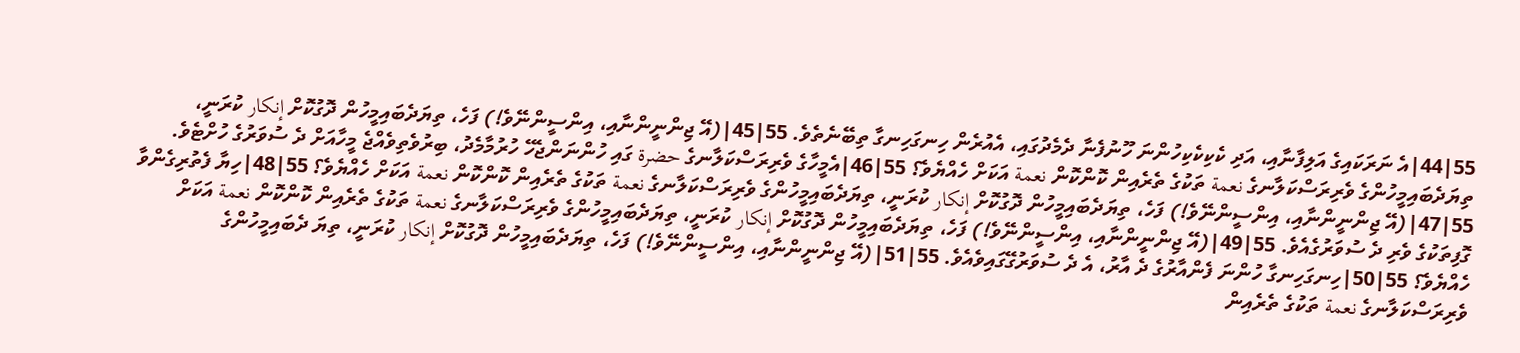55|44|އެ ނަރަކައިގެ އަލިފާނާއި، އަދި ކެކިކެކިހުންނަ ހޫނުފެނާ ދެމެދުގައި، އެއުރެން ހިނގަހިނގާ ތިބޭނެތެވެ. 55|45|(އޭ ޖިންނީންނާއި، އިންސީންނޭވެ!) ފަހެ، ތިޔަދެބައިމީހުން ދޮގުކޮށް إنكار ކުރަނީ، ތިޔަދެބައިމީހުންގެ ވެރިރަސްކަލާނގެ نعمة ތަކުގެ ތެރެއިން ކޮންކޮން نعمة އަކަށް ހެއްޔެވެ؟ 55|46|އެމީހާގެ ވެރިރަސްކަލާނގެ حضرة ގައި ހުންނަންޖެހޭ ހުރުމާމެދު، ބިރުވެތިވެއްޖެ މީހާއަށް ދެ ސުވަރުގެ ހުށްޓެވެ. 55|47|(އޭ ޖިންނީންނާއި، އިންސީންނޭވެ!) ފަހެ، ތިޔަދެބައިމީހުން ދޮގުކޮށް إنكار ކުރަނީ، ތިޔަދެބައިމީހުންގެ ވެރިރަސްކަލާނގެ نعمة ތަކުގެ ތެރެއިން ކޮންކޮން نعمة އަކަށް ހެއްޔެވެ؟ 55|48|ހިޔާ ފެތުރިގެންވާ ގޮފިތަކުގެ ވެރި ދެ ސުވަރުގެއެވެ. 55|49|(އޭ ޖިންނީންނާއި، އިންސީންނޭވެ!) ފަހެ، ތިޔަދެބައިމީހުން ދޮގުކޮށް إنكار ކުރަނީ، ތިޔަދެބައިމީހުންގެ ވެރިރަސްކަލާނގެ نعمة ތަކުގެ ތެރެއިން ކޮންކޮން نعمة އަކަށް ހެއްޔެވެ؟ 55|50|ހިނގަހިނގާ ހުންނަ ފެންއާރުގެ ދެ އާރު، އެ ދެ ސުވަރުގޭގައިވެއެވެ. 55|51|(އޭ ޖިންނީންނާއި، އިންސީންނޭވެ!) ފަހެ، ތިޔަދެބައިމީހުން ދޮގުކޮށް إنكار ކުރަނީ، ތިޔަ ދެބައިމީހުންގެ ވެރިރަސްކަލާނގެ نعمة ތަކުގެ ތެރެއިން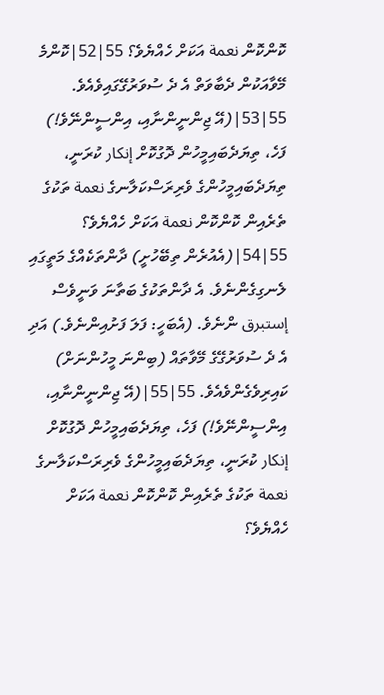ކޮންކޮން نعمة އަކަށް ހެއްޔެވެ؟ 55|52|ކޮންމެ މޭވާއަކުން ދެބާވަތް އެ ދެ ސުވަރުގޭގައިވެއެވެ. 55|53|(އޭ ޖިންނީންނާއި، އިންސީންނޭވެ!) ފަހެ، ތިޔަދެބައިމީހުން ދޮގުކޮށް إنكار ކުރަނީ، ތިޔަދެބައިމީހުންގެ ވެރިރަސްކަލާނގެ نعمة ތަކުގެ ތެރެއިން ކޮންކޮން نعمة އަކަށް ހެއްޔެވެ؟ 55|54|(އެއުރެން ތިބޭހުށީ) ދާންތަކެއްގެ މަތީގައި ލެނގިގެންނެވެ. އެ ދާންތަކުގެ ބަތާނަ ވަނީވެސް إستبرق ންނެވެ. (އެބަހީ: ފަލަ ފަށުއިންނެވެ.) އަދި އެ ދެ ސުވަރުގޭގެ މޭވާތައް (ބިންނަ މީހުންނަށް) ކައިރިވެގެންވެއެވެ. 55|55|(އޭ ޖިންނީންނާއި، އިންސީންނޭވެ!) ފަހެ، ތިޔަދެބައިމީހުން ދޮގުކޮށް إنكار ކުރަނީ، ތިޔަދެބައިމީހުންގެ ވެރިރަސްކަލާނގެ نعمة ތަކުގެ ތެރެއިން ކޮންކޮން نعمة އަކަށް ހެއްޔެވެ؟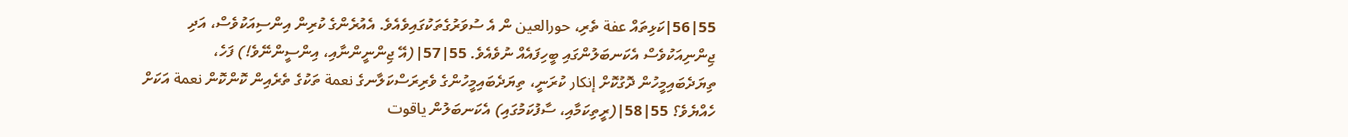55|56|ކަޅިތައް عفة ތެރި، حورالعين ން އެ ސުވަރުގެތަކުގައިވެއެވެ. އެއުރެންގެ ކުރިން އިންސިއަކުވެސް، އަދި ޖިންނިއަކުވެސް އެކަނބަލުންގައި ބީހިފައެއް ނުވެއެވެ. 55|57|(އޭ ޖިންނީންނާއި، އިންސީންނޭވެ!) ފަހެ، ތިޔަދެބައިމީހުން ދޮގުކޮށް إنكار ކުރަނީ، ތިޔަދެބައިމީހުންގެ ވެރިރަސްކަލާނގެ نعمة ތަކުގެ ތެރެއިން ކޮންކޮން نعمة އަކަށް ހެއްޔެވެ؟ 55|58|(ރީތިކަމާއި، ސާފުކަމުގައި) އެކަނބަލުން ياقوت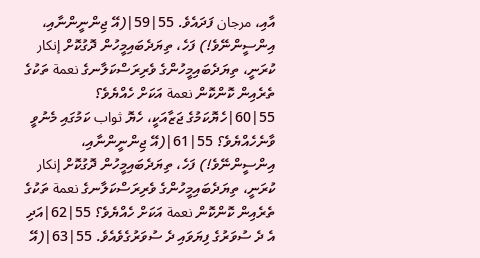އާއި، مرجان ފަދައެވެ. 55|59|(އޭ ޖިންނީންނާއި، އިންސީންނޭވެ!) ފަހެ، ތިޔަދެބައިމީހުން ދޮގުކޮށް إنكار ކުރަނީ، ތިޔަދެބައިމީހުންގެ ވެރިރަސްކަލާނގެ نعمة ތަކުގެ ތެރެއިން ކޮންކޮން نعمة އަކަށް ހެއްޔެވެ؟ 55|60|ހެޔޮކަމުގެ ޖަޒާއަކީ، ހެޔޮ ثواب ކަމުގައި މެނުވީ ވާނެހެއްޔެވެ؟ 55|61|(އޭ ޖިންނީންނާއި، އިންސީންނޭވެ!) ފަހެ، ތިޔަދެބައިމީހުން ދޮގުކޮށް إنكار ކުރަނީ، ތިޔަދެބައިމީހުންގެ ވެރިރަސްކަލާނގެ نعمة ތަކުގެ ތެރެއިން ކޮންކޮން نعمة އަކަށް ހެއްޔެވެ؟ 55|62|އަދި އެ ދެ ސުވަރުގެ ފިޔަވައި ދެ ސުވަރުގެވެއެވެ. 55|63|(އޭ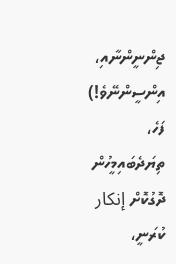ޖިންނީންނާއި، އިންސީންނޭވެ!) ފަހެ، ތިޔަދެބައިމީހުން ދޮގުކޮށް إنكار ކުރަނީ،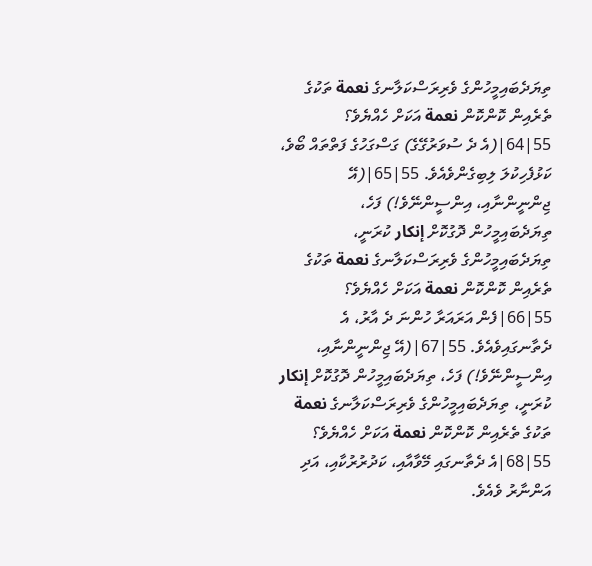ތިޔަދެބައިމީހުންގެ ވެރިރަސްކަލާނގެ نعمة ތަކުގެ ތެރެއިން ކޮންކޮން نعمة އަކަށް ހެއްޔެވެ؟ 55|64|(އެ ދެ ސުވަރުގޭގެ) ގަސްގަހުގެ ފަތްތައް ބޯވެ، ކަޅުފެހިކުލަ ލިބިގެންވެއެވެ. 55|65|(އޭ ޖިންނީންނާއި، އިންސީންނޭވެ!) ފަހެ، ތިޔަދެބައިމީހުން ދޮގުކޮށް إنكار ކުރަނީ، ތިޔަދެބައިމީހުންގެ ވެރިރަސްކަލާނގެ نعمة ތަކުގެ ތެރެއިން ކޮންކޮން نعمة އަކަށް ހެއްޔެވެ؟ 55|66|ފެން އަރައަރާ ހުންނަ ދެ އާރު، އެ ދެތާނގައިވެއެވެ. 55|67|(އޭ ޖިންނީންނާއި، އިންސީންނޭވެ!) ފަހެ، ތިޔަދެބައިމީހުން ދޮގުކޮށް إنكار ކުރަނީ، ތިޔަދެބައިމީހުންގެ ވެރިރަސްކަލާނގެ نعمة ތަކުގެ ތެރެއިން ކޮންކޮން نعمة އަކަށް ހެއްޔެވެ؟ 55|68|އެ ދެތާނގައި މޭވާއާއި، ކަދުރުރުކާއި، އަދި އަންނާރު ވެއެވެ.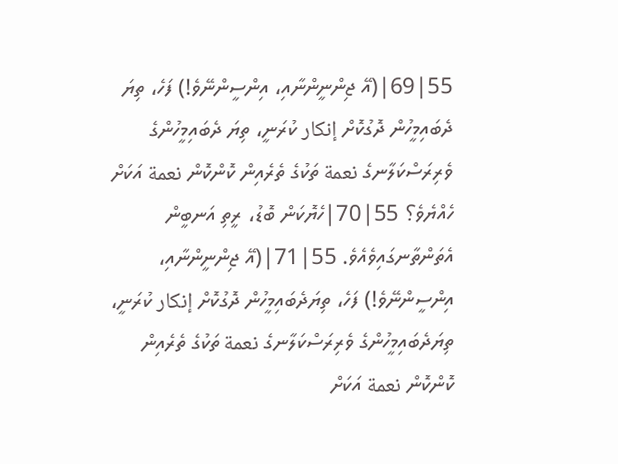55|69|(އޭ ޖިންނީންނާއި، އިންސީންނޭވެ!) ފަހެ، ތިޔަ ދެބައިމީހުން ދޮގުކޮށް إنكار ކުރަނީ، ތިޔަ ދެބައިމީހުންގެ ވެރިރަސްކަލާނގެ نعمة ތަކުގެ ތެރެއިން ކޮންކޮން نعمة އަކަށް ހެއްޔެވެ؟ 55|70|ހެޔޮކަން ބޮޑު، ރީތި އަނބީން އެތަންތާނގައިވެއެވެ. 55|71|(އޭ ޖިންނީންނާއި، އިންސީންނޭވެ!) ފަހެ، ތިޔަދެބައިމީހުން ދޮގުކޮށް إنكار ކުރަނީ، ތިޔަދެބައިމީހުންގެ ވެރިރަސްކަލާނގެ نعمة ތަކުގެ ތެރެއިން ކޮންކޮން نعمة އަކަށް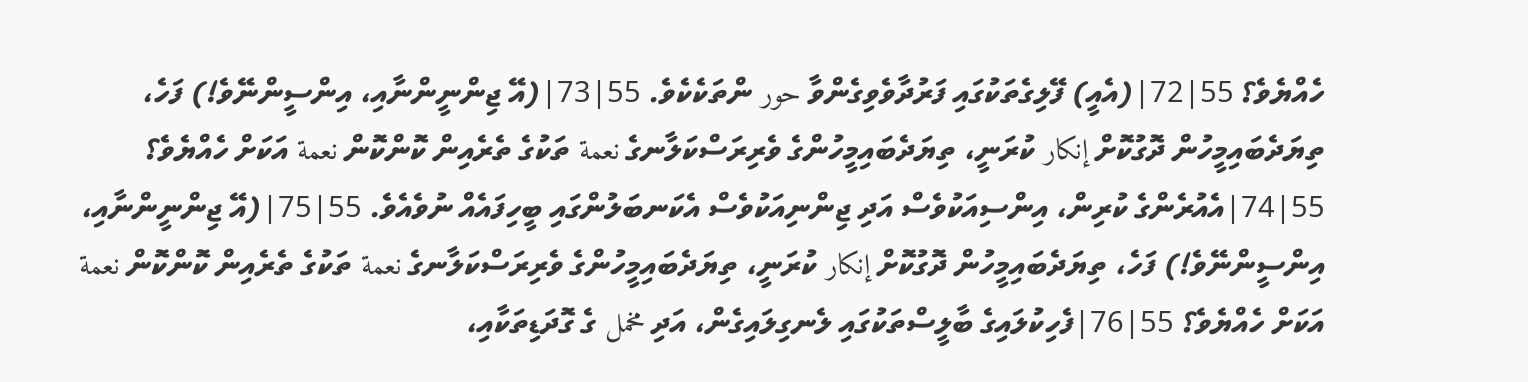ހެއްޔެވެ؟ 55|72|(އެއީ) ފޭލިގެތަކުގައި ފަރުދާވެވިގެންވާ حور ންތަކެކެވެ. 55|73|(އޭ ޖިންނީންނާއި، އިންސީންނޭވެ!) ފަހެ، ތިޔަދެބައިމީހުން ދޮގުކޮށް إنكار ކުރަނީ، ތިޔަދެބައިމީހުންގެ ވެރިރަސްކަލާނގެ نعمة ތަކުގެ ތެރެއިން ކޮންކޮން نعمة އަކަށް ހެއްޔެވެ؟ 55|74|އެއުރެންގެ ކުރިން، އިންސިއަކުވެސް އަދި ޖިންނިއަކުވެސް އެކަނބަލުންގައި ބީހިފައެއް ނުވެއެވެ. 55|75|(އޭ ޖިންނީންނާއި، އިންސީންނޭވެ!) ފަހެ، ތިޔަދެބައިމީހުން ދޮގުކޮށް إنكار ކުރަނީ، ތިޔަދެބައިމީހުންގެ ވެރިރަސްކަލާނގެ نعمة ތަކުގެ ތެރެއިން ކޮންކޮން نعمة އަކަށް ހެއްޔެވެ؟ 55|76|ފެހިކުލައިގެ ބާލީސްތަކުގައި ލެނގިލައިގެން، އަދި مخمل ގެ ގޮދަޑިތަކާއި،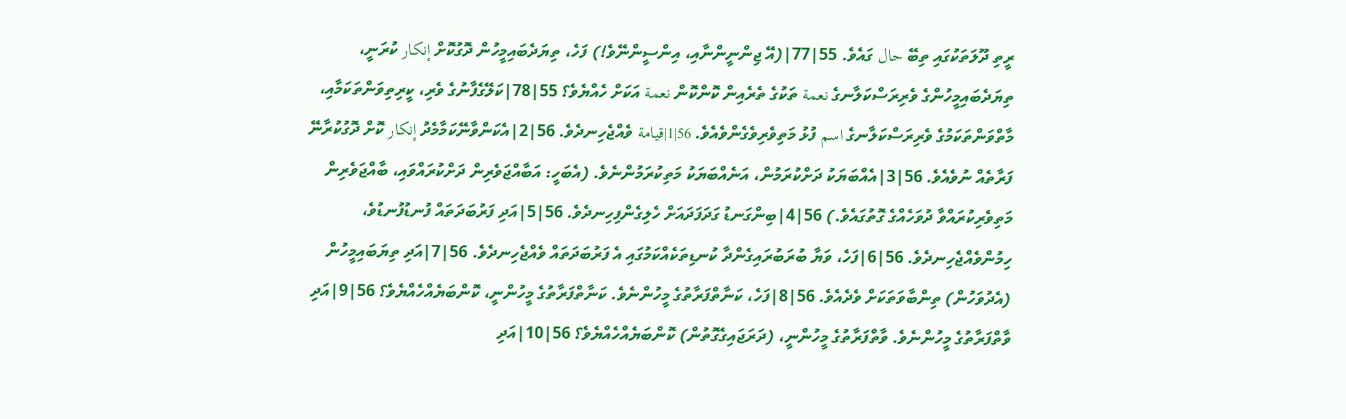ރީތި ދޫލަތަކުގައި ތިބޭ حال ގައެވެ. 55|77|(އޭ ޖިންނީންނާއި، އިންސީންނޭވެ!) ފަހެ، ތިޔަދެބައިމީހުން ދޮގުކޮށް إنكار ކުރަނީ، ތިޔަދެބައިމީހުންގެ ވެރިރަސްކަލާނގެ نعمة ތަކުގެ ތެރެއިން ކޮންކޮން نعمة އަކަށް ހެއްޔެވެ؟ 55|78|ކަލޭގެފާނުގެ ވެރި، ކީރިތިވަންތަކަމާއި، މާތްވަންތަކަމުގެ ވެރިރަސްކަލާނގެ اسم ފުޅު މަތިވެރިވެގެންވެއެވެ. 56|1|قيامة ވެއްޖެހިނދެވެ. 56|2|އެކަންވާނޭކަމާމެދު إنكار ކޮށް ދޮގުކުރާނޭ ފަރާތެއް ނުވެއެވެ. 56|3|އެއްބަޔަކު ދަށްކުރަމުން، އަނެއްބަޔަކު މަތިކުރަމުންނެވެ. (އެބަހީ: އަބާއްޖަވެރިން ދަށްކުރައްވައި، ބާއްޖަވެރިން މަތިވެރިކުރައްވާ ދުވަހެއްގެ ގޮތުގައެވެ.) 56|4|ބިންގަނޑު ގަދަފަދައަށް ހެލިގެންފިހިނދެވެ. 56|5|އަދި ފަރުބަދަތައް ފުނޑުފުނޑުވެ، ހިމުންވެއްޖެހިނދެވެ. 56|6|ފަހެ، ވަޔާ ބުރަބުރައިގެންދާ ކުނޑިތަކެއްކަމުގައި އެ ފަރުބަދަތައް ވެއްޖެހިނދެވެ. 56|7|އަދި ތިޔަބައިމީހުން (އެދުވަހުން) ތިންބާވަތަކަށް ވެދެއެވެ. 56|8|ފަހެ، ކަނާތްފަރާތުގެ މީހުންނެވެ. ކަނާތްފަރާތުގެ މީހުންނީ، ކޮންބަޔެއްހެއްޔެވެ؟ 56|9|އަދި ވާތްފަރާތުގެ މީހުންނެވެ. ވާތްފަރާތުގެ މީހުންނީ، (ދަރަޖައިގެގޮތުން) ކޮންބަޔެއްހެއްޔެވެ؟ 56|10|އަދި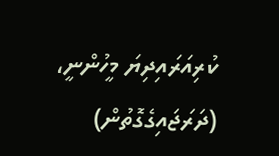ކުރިއަރައިދިޔަ މީހުންނީ، (ދަރަޖައިގެގޮތުން)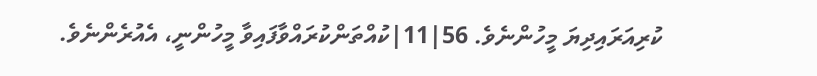ކުރިއަރައިދިޔަ މީހުންނެވެ. 56|11|ކުއްތަންކުރައްވާފައިވާ މީހުންނީ، އެއުރެންނެވެ.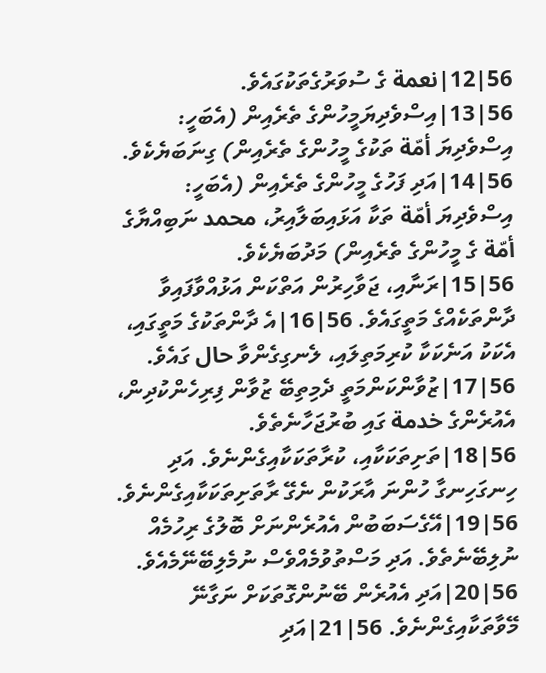56|12|نعمة ގެ ސުވަރުގެތަކުގައެވެ. 56|13|އިސްވެދިޔަމީހުންގެ ތެރެއިން (އެބަހީ: އިސްވެދިޔަ أمّة ތަކުގެ މީހުންގެ ތެރެއިން) ގިނަބަޔެކެވެ. 56|14|އަދި ފަހުގެ މީހުންގެ ތެރެއިން (އެބަހީ: އިސްވެދިޔަ أمّة ތަކާ އަޅައިބަލާއިރު، محمد ނަބިއްޔާގެ أمّة ގެ މީހުންގެ ތެރެއިން) މަދުބަޔެކެވެ. 56|15|ރަނާއި، ޖަވާހިރުން އަތްކަން އަޅުއްވާފައިވާ ދާންތަކެއްގެ މަތީގައެވެ. 56|16|އެ ދާންތަކުގެ މަތީގައި، އެކަކު އަނެކަކާ ކުރިމަތިލައި، ލެނގިގެންވާ حال ގައެވެ. 56|17|ޒުވާންކަންމަތީ ދެމިތިބޭ ޒުވާން ފިރިހެންކުދިން، އެއުރެންގެ خدمة ގައި ބުރުޖަހާނެތެވެ. 56|18|ތަށިތަކަކާއި، ކުރާތަކަކާއިގެންނެވެ. އަދި ހިނގަހިނގާ ހުންނަ އާރަކުން ނެގޭ ރާތަށިތަކަކާއިގެންނެވެ. 56|19|އޭގެސަބަބުން އެއުރެންނަށް ބޮލުގެ ރިހުމެއް ނުލިބޭނެތެވެ. އަދި މަސްތުވުމެއްވެސް ނުމެލިބޭނޭމެއެވެ. 56|20|އަދި އެއުރެން ބޭނުންގޮތަކަށް ނަގާނޭ މޭވާތަކާއިގެންނެވެ. 56|21|އަދި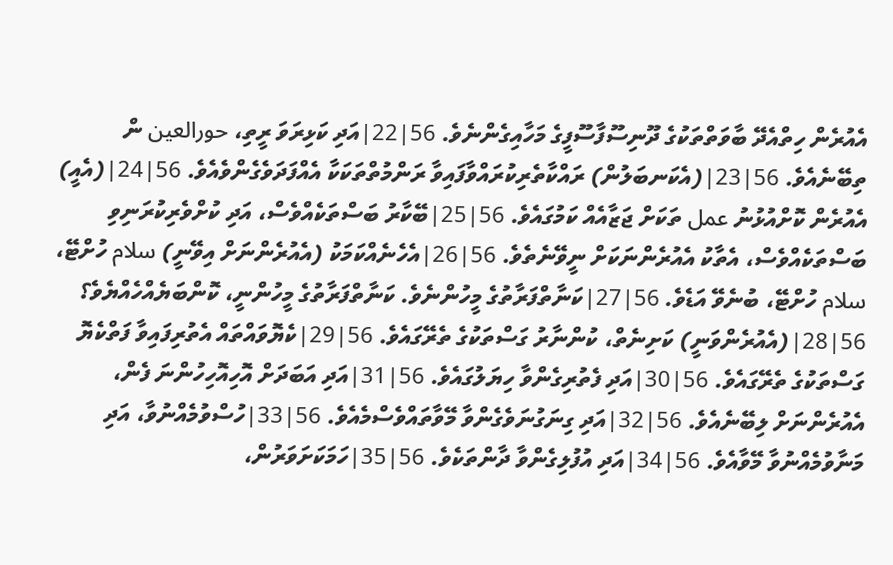އެއުރެން ހިތްއެދޭ ބާވަތްތަކުގެ ދޫނިސޫފާސޫފީގެ މަހާއިގެންނެވެ. 56|22|އަދި ކަޅިރަވަ ރީތި، حورالعين ން ތިބޭނެއެވެ. 56|23|(އެކަނބަލުން) ރައްކާތެރިކުރައްވާފައިވާ ރަންމުތްތަކަކާ އެއްފަދަވެގެންވެއެވެ. 56|24|(އެއީ) އެއުރެން ކޮށްއުޅުނު عمل ތަކަށް ޖަޒާއެއް ކަމުގައެވެ. 56|25|ބޭކާރު ބަސްތަކެއްވެސް، އަދި ކުށްވެރިކުރަނިވި ބަސްތަކެއްވެސް، އެތާކު އެއުރެންނަކަށް ނީވޭނެތެވެ. 56|26|އެހެނެއްކަމަކު (އެއުރެންނަށް އިވޭނީ) سلام ހުށްޓޭ، سلام ހުށްޓޭ، ބުނެވޭ އަޑެވެ. 56|27|ކަނާތްފަރާތުގެ މީހުންނެވެ. ކަނާތްފަރާތުގެ މީހުންނީ، ކޮންބަޔެއްހެއްޔެވެ؟ 56|28|(އެއުރެންވަނީ) ކަށިނެތް، ކުންނާރު ގަސްތަކުގެ ތެރޭގައެވެ. 56|29|ކެޔޮވައްތައް އެތުރިފައިވާ ފަތްކެޔޮ ގަސްތަކުގެ ތެރޭގައެވެ. 56|30|އަދި ފެތުރިގެންވާ ހިޔަލުގައެވެ. 56|31|އަދި އަބަދަށް އޮހިއޮހިހުންނަ ފެން، އެއުރެންނަށް ލިބޭނެއެވެ. 56|32|އަދި ގިނަގުނަވެގެންވާ މޭވާތައްވެސްމެއެވެ. 56|33|ހުސްވުމެއްނުވާ، އަދި މަނާވުމެއްނުވާ މޭވާއެވެ. 56|34|އަދި އުފުލިގެންވާ ދާންތަކެވެ. 56|35|ހަމަކަށަވަރުން،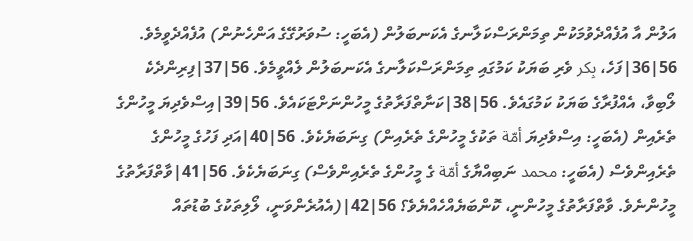އަލުން އާ އުފެއްދެވުމަކުން ތިމަންރަސްކަލާނގެ އެކަނބަލުން (އެބަހީ: ސުވަރުގޭގެ އަންހެނުން) އުފެއްދެވީމެވެ. 56|36|ފަހެ، بِكر ވެރި ބަޔަކު ކަމުގައި ތިމަންރަސްކަލާނގެ އެކަނބަލުން ލެއްވީމެވެ. 56|37|ފިރިންދެކެ ލޯބިވާ، އެއްފުރާގެ ބަޔަކު ކަމުގައެވެ. 56|38|ކަނާތްފަރާތުގެ މީހުންނަށްޓަކައެވެ. 56|39|އިސްވެދިޔަ މީހުންގެ ތެރެއިން (އެބަހީ: އިސްވެދިޔަ أمّة ތަކުގެ މީހުންގެ ތެރެއިން) ގިނަބަޔެކެވެ. 56|40|އަދި ފަހުގެ މީހުންގެ ތެރެއިންވެސް (އެބަހީ: محمد ނަބިއްޔާގެ أمّة ގެ މީހުންގެ ތެރެއިންވެސް) ގިނަބަޔެކެވެ. 56|41|ވާތްފަރާތުގެ މީހުންނެވެ. ވާތްފަރާތުގެ މީހުންނީ، ކޮންބަޔެއްހެއްޔެވެ؟ 56|42|(އެއުރެންވަނީ، ލޯލިތަކުގެ ބުޑުތައް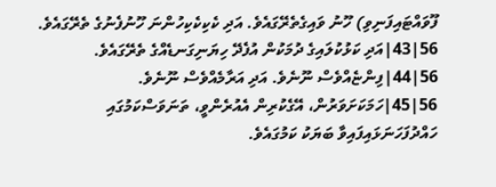ފޫވައްޓައިފަނިވި) ހޫނު ވައިގެތެރޭގައެވެ. އަދި ކެކިކެކިހުންނަ ހޫނުފެނުގެ ތެރޭގައެވެ. 56|43|އަދި ކަޅުކުލައިގެ ދުމަކުން އުފެދޭ ހިޔަނިގަނޑެއްގެ ތެރޭގައެވެ. 56|44|ފިންޏެއްވެސް ނޫނެވެ. އަދި އަރާމެއްވެސް ނޫނެވެ. 56|45|ހަމަކަށަވަރުން، އޭގެކުރިން އެއުރެންވީ، ތަނަވަސްކަމުގައި ހައްދުފަހަނަޅައިފައިވާ ބަޔަކު ކަމުގައެވެ.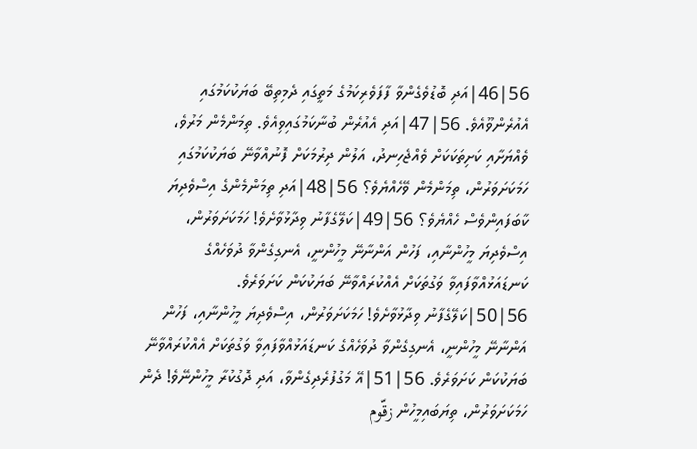56|46|އަދި ބޮޑުވެގެންވާ ފާފަވެރިކަމުގެ މަތީގައި ދެމިތިބޭ ބަޔަކުކަމުގައި އެއުރެންވޫއެވެ. 56|47|އަދި އެއުރެން ބުނާކަމުގައިވިއެވެ. ތިމަންމެން މަރުވެ، ވެއްޔަށާއި ކަށިތަކަކަށް ވެއްޖެހިނދު، އަލުން ދިރުމަކަށް ފޮނުއްވާނޭ ބަޔަކުކަމުގައި ހަމަކަށަވަރުން، ތިމަންމެން ވޭހެއްޔެވެ؟ 56|48|އަދި ތިމަންމެންގެ އިސްވެދިޔަ ކާބަފައިންވެސް ހެއްޔެވެ؟ 56|49|ކަލޭގެފާނު ވިދާޅުވާށެވެ! ހަމަކަށަވަރުން، އިސްވެދިޔަ މީހުންނާއި، ފަހުން އަންނާނޭ މީހުންނީ، އެނގިގެންވާ ދުވަހެއްގެ ކަނޑައަޅުއްވާފައިވާ ވަގުތަކަށް އެއްކުރައްވާނޭ ބަޔަކުކަން ކަށަވަރެވެ. 56|50|ކަލޭގެފާނު ވިދާޅުވާށެވެ! ހަމަކަށަވަރުން، އިސްވެދިޔަ މީހުންނާއި، ފަހުން އަންނާނޭ މީހުންނީ، އެނގިގެންވާ ދުވަހެއްގެ ކަނޑައަޅުއްވާފައިވާ ވަގުތަކަށް އެއްކުރައްވާނޭ ބަޔަކުކަން ކަށަވަރެވެ. 56|51|އޭ މަގުފުރެދިގެންވާ، އަދި ދޮގުކުރާ މީހުންނޭވެ! ދެން ހަމަކަށަވަރުން، ތިޔަބައިމީހުން زقّوم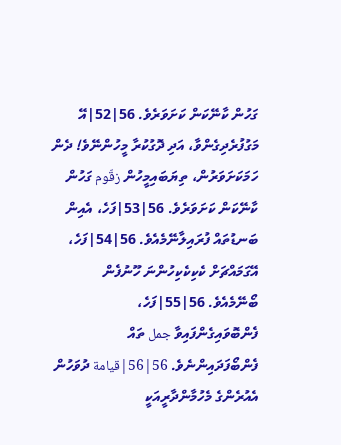ގަހުން ކާނޭކަން ކަށަވަރެވެ. 56|52|އޭ މަގުފުރެދިގެންވާ، އަދި ދޮގުކުރާ މީހުންނޭވެ! ދެން ހަމަކަށަވަރުން، ތިޔަބައިމީހުން زقّوم ގަހުން ކާނޭކަން ކަށަވަރެވެ. 56|53|ފަހެ، އެއިން ބަނޑުތައް ފުރައިލާނޭމެއެވެ. 56|54|ފަހެ، އޭގަމައްޗަށް ކެކިކެކިހުންނަ ހޫނުފެން ބޯނޭމެއެވެ. 56|55|ފަހެ، ފެންބޮވައިގެންފައިވާ جمل ތައް ފެންބޯފަދައިންނެވެ. 56|56|قيامة ދުވަހުން އެއުރެންގެ މެހުމާންދާރީއަކީ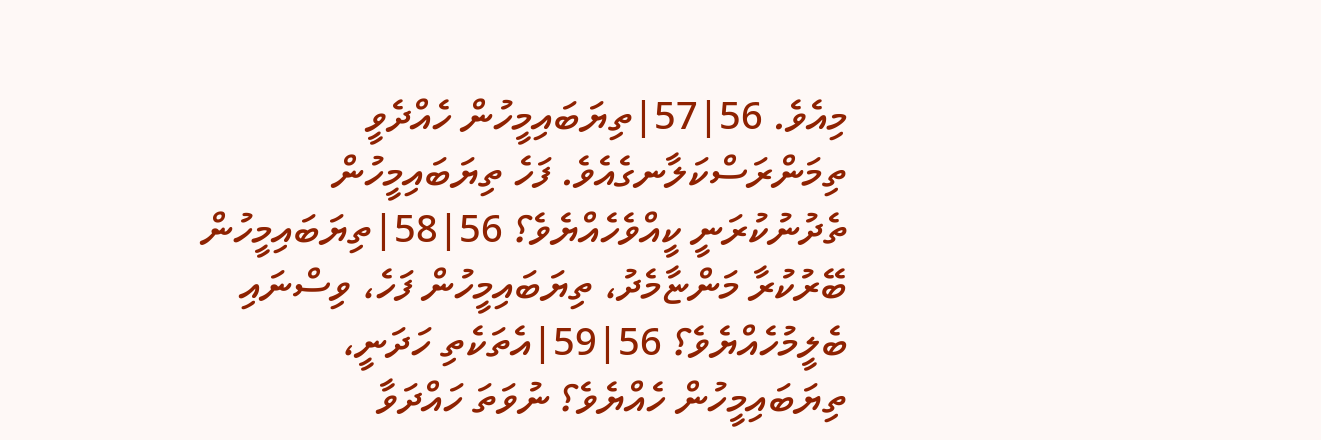މިއެވެ. 56|57|ތިޔަބައިމީހުން ހެއްދެވީ ތިމަންރަސްކަލާނގެއެވެ. ފަހެ ތިޔަބައިމީހުން ތެދުނުކުރަނީ ކީއްވެހެއްޔެވެ؟ 56|58|ތިޔަބައިމީހުން ބޭރުކުރާ މަންޏާމެދު، ތިޔަބައިމީހުން ފަހެ، ވިސްނައި ބެލީމުހެއްޔެވެ؟ 56|59|އެތަކެތި ހަދަނީ، ތިޔަބައިމީހުން ހެއްޔެވެ؟ ނުވަތަ ހައްދަވާ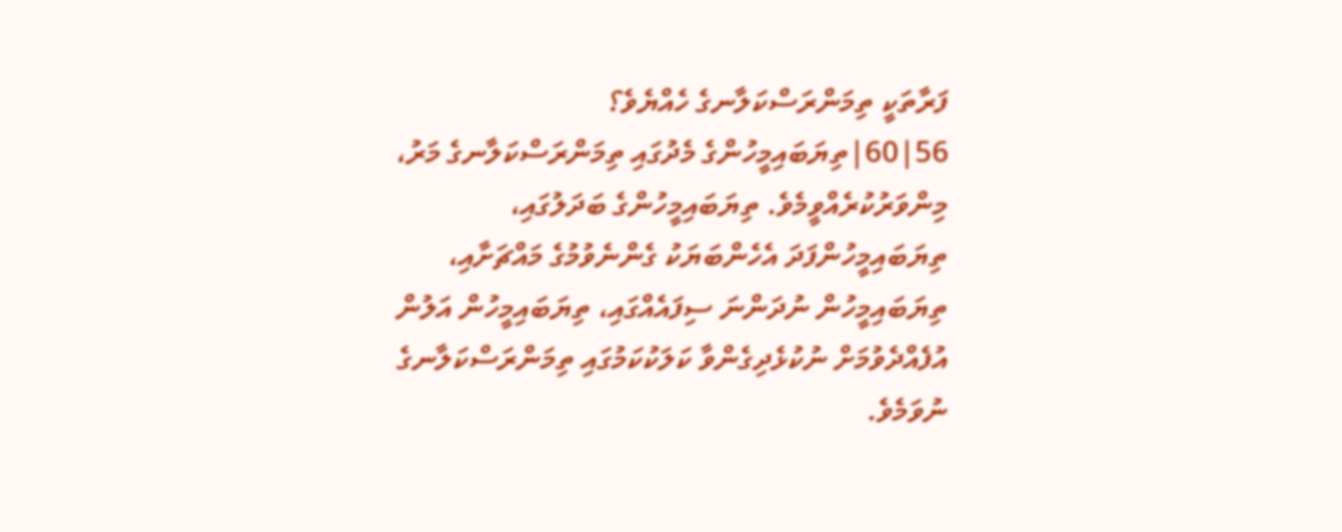ފަރާތަކީ ތިމަންރަސްކަލާނގެ ހެއްޔެވެ؟ 56|60|ތިޔަބައިމީހުންގެ މެދުގައި ތިމަންރަސްކަލާނގެ މަރު، މިންވަރުކުރެއްވީމެވެ. ތިޔަބައިމީހުންގެ ބަދަލުގައި، ތިޔަބައިމީހުންފަދަ އެހެންބަޔަކު ގެންނެވުމުގެ މައްޗަށާއި، ތިޔަބައިމީހުން ނުދަންނަ ސިފައެއްގައި، ތިޔަބައިމީހުން އަލުން އުފެއްދެވުމަށް ނުކުޅެދިގެންވާ ކަލަކުކަމުގައި ތިމަންރަސްކަލާނގެ ނުވަމެވެ.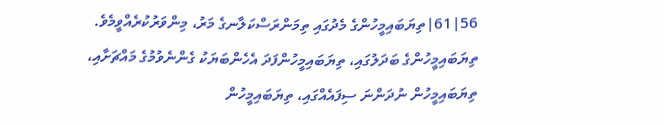56|61|ތިޔަބައިމީހުންގެ މެދުގައި ތިމަންރަސްކަލާނގެ މަރު، މިންވަރުކުރެއްވީމެވެ. ތިޔަބައިމީހުންގެ ބަދަލުގައި، ތިޔަބައިމީހުންފަދަ އެހެންބަޔަކު ގެންނެވުމުގެ މައްޗަށާއި، ތިޔަބައިމީހުން ނުދަންނަ ސިފައެއްގައި، ތިޔަބައިމީހުން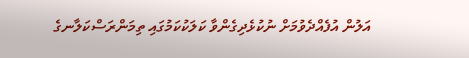އަލުން އުފެއްދެވުމަށް ނުކުޅެދިގެންވާ ކަލަކުކަމުގައި ތިމަންރަސްކަލާނގެ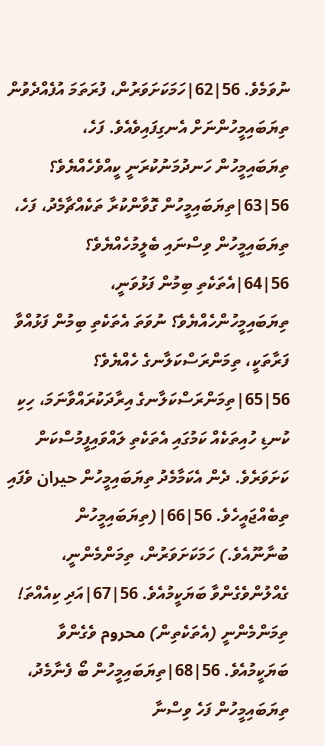ނުވަމެވެ. 56|62|ހަމަކަށަވަރުން، ފުރަތަމަ އުފެއްދެވުން ތިޔަބައިމީހުންނަށް އެނގިފައިވެއެވެ. ފަހެ، ތިޔަބައިމީހުން ހަނދުމަނުކުރަނީ ކީއްވެހެއްޔެވެ؟ 56|63|ތިޔަބައިމީހުން ގޮވާންކުރާ ތަކެއްޗާމެދު، ފަހެ، ތިޔަބައިމީހުން ވިސްނައި ބެލީމުހެއްޔެވެ؟ 56|64|އެތަކެތި ބިމުން ފަޅުވަނީ، ތިޔަބައިމީހުންހެއްޔެވެ؟ ނުވަތަ އެތަކެތި ބިމުން ފަޅުއްވާ ފަރާތަކީ، ތިމަންރަސްކަލާނގެ ހެއްޔެވެ؟ 56|65|ތިމަންރަސްކަލާނގެ އިރާދަކުރައްވާނަމަ، ހިކި ކުނޑި ހުއިތަކެއް ކަމުގައި އެތަކެތި ލައްވައިފީމުސްކަން ކަށަވަރެވެ. ދެން އެކަމާމެދު ތިޔަބައިމީހުން حيران ވެފައި ތިބެއްޖައީހެވެ. 56|66|(ތިޔަބައިމީހުން ބުނާނޫއެވެ.) ހަމަކަށަވަރުން، ތިމަންމެންނީ، ގެއްލުންވެގެންވާ ބަޔަކީމުއެވެ. 56|67|އަދި ކިއެއްތަ! ތިމަންމެންނީ (އެތަކެތިން) محروم ވެގެންވާ ބަޔަކީމުއެވެ. 56|68|ތިޔަބައިމީހުން ބޯ ފެނާމެދު، ތިޔަބައިމީހުން ފަހެ ވިސްނާ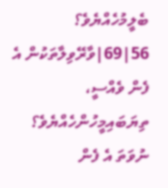ބެލީމުހެއްޔެވެ؟ 56|69|ވާރޭވިލާތަކުން އެ ފެން ވެއްސީ، ތިޔަބައިމީހުންހެއްޔެވެ؟ ނުވަތަ އެ ފެން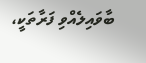ބާވައިލެއްވި ފަރާތަކީ،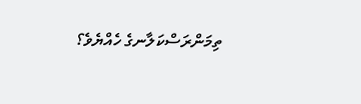ތިމަންރަސްކަލާނގެ ހެއްޔެވެ؟